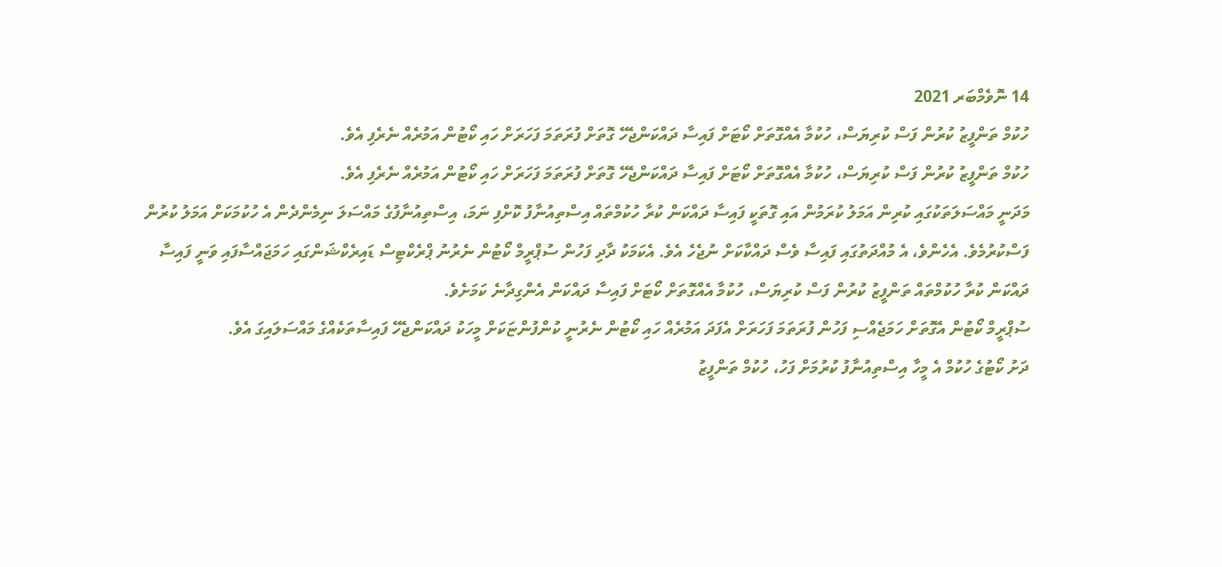14 ނޮވެމްބަރ 2021
ހުކުމް ތަންފީޒު ކުރުން ފަސް ކުރިޔަސް، ހުކުމާ އެއްގޮތަށް ކޯޓަށް ފައިސާ ދައްކަންޖެހޭ ގޮތަށް ފުރަތަމަ ފަހަރަށް ހައި ކޯޓުން އަމުރެއް ނެރެފި އެވެ.
ހުކުމް ތަންފީޒު ކުރުން ފަސް ކުރިޔަސް، ހުކުމާ އެއްގޮތަށް ކޯޓަށް ފައިސާ ދައްކަންޖެހޭ ގޮތަށް ފުރަތަމަ ފަހަރަށް ހައި ކޯޓުން އަމުރެއް ނެރެފި އެވެ.
މަދަނީ މައްސަލަތަކުގައި ކުރިން އަމަލު ކުރަމުން އައި ގޮތަކީ ފައިސާ ދައްކަން ކުރާ ހުކުމްތައް އިސްތިއުނާފު ކޮށްފި ނަމަ، އިސްތިއުނާފުގެ މައްސަލަ ނިމެންދެން އެ ހުކުމަކަށް އަމަލު ކުރުން ފަސްކުރުމެވެ. އެހެންވެ، އެ މުއްދަތުގައި ފައިސާ ވެސް ދައްކާކަށް ނުޖެހެ އެވެ. އެކަމަކު ދާދި ފަހުން ސުޕްރީމް ކޯޓުން ނެރުނު ޕްރެކްޓިސް ޑައިރެކްޝަންގައި ހަމަޖައްސާފައި ވަނީ ފައިސާ ދައްކަން ކުރާ ހުކުމްތައް ތަންފީޒު ކުރުން ފަސް ކުރިޔަސް، ހުކުމާ އެއްގޮތަށް ކޯޓަށް ފައިސާ ދައްކަން އެންގިދާނެ ކަމަށެވެ.
ސުޕްރީމް ކޯޓުން އެގޮތަށް ހަމަޖެއްސި ފަހުން ފުރަތަމަ ފަހަރަށް އެފަދަ އަމުރެއް ހައި ކޯޓުން ނެރުނީ ކުންފުންޏަކަށް މީހަކު ދައްކަންޖެހޭ ފައިސާތަކެއްގެ މައްސަލައިގަ އެވެ.
ދަށު ކޯޓުގެ ހުކުމް އެ މީހާ އިސްތިއުނާފު ކުރުމަށް ފަހު، ހުކުމް ތަންފީޒު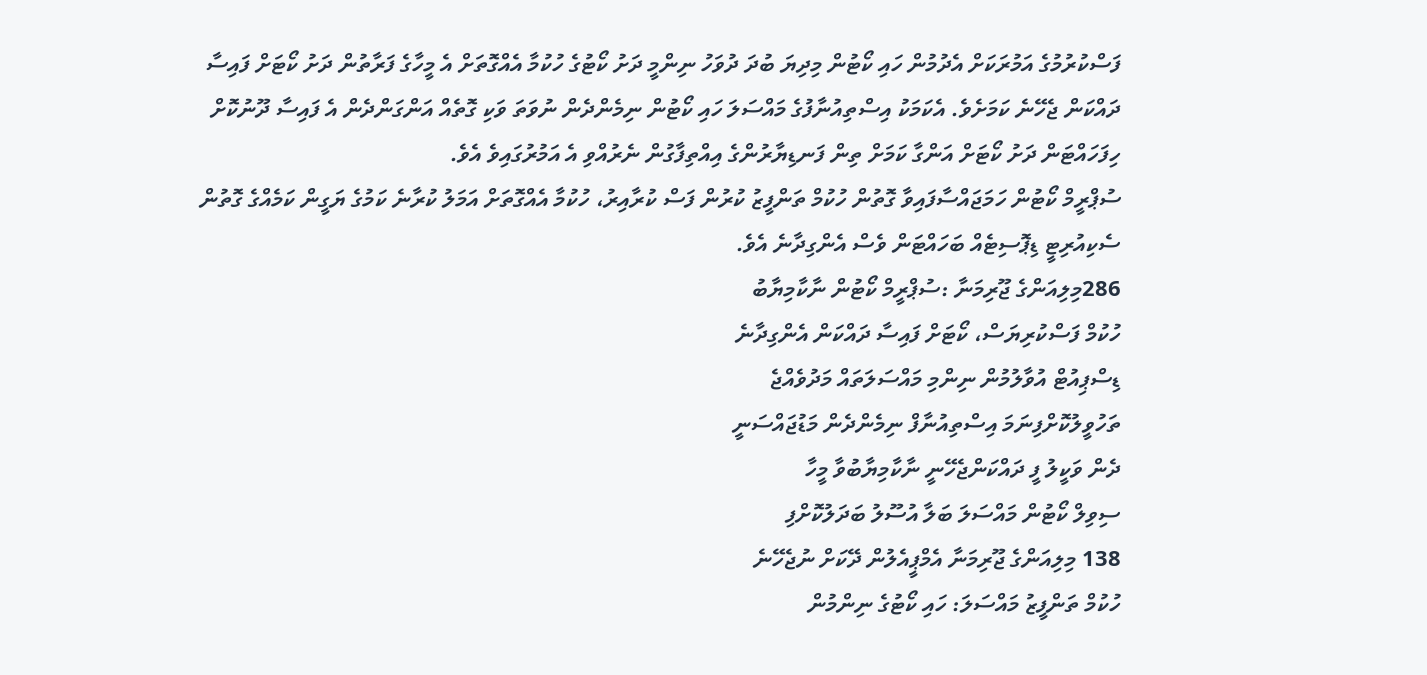ފަސްކުރުމުގެ އަމުރަކަށް އެދުމުން ހައި ކޯޓުން މިދިޔަ ބުދަ ދުވަހު ނިންމީ ދަށު ކޯޓުގެ ހުކުމާ އެއްގޮތަށް އެ މީހާގެ ފަރާތުން ދަށު ކޯޓަށް ފައިސާ ދައްކަން ޖެހޭނެ ކަމަށެވެ. އެކަމަކު އިސްތިއުނާފުގެ މައްސަލަ ހައި ކޯޓުން ނިމެންދެން ނުވަތަ ވަކި ގޮތެއް އަންގަންދެން އެ ފައިސާ ދޫނުކޮށް ހިފަހައްޓަން ދަށު ކޯޓަށް އަންގާ ކަމަށް ތިން ފަނޑިޔާރުންގެ އިއްތިފާގުން ނެރުއްވި އެ އަމުރުގައިވެ އެވެ.
ސުޕްރީމް ކޯޓުން ހަމަޖައްސާފައިވާ ގޮތުން ހުކުމް ތަންފީޒު ކުރުން ފަސް ކުރާއިރު، ހުކުމާ އެއްގޮތަށް އަމަލު ކުރާނެ ކަމުގެ ޔަގީން ކަމެއްގެ ގޮތުން ސެކިއުރިޓީ ޑިޕޮސިޓެއް ބަހައްޓަން ވެސް އެންގިދާނެ އެވެ.
286މިލިއަންގެ ޖޫރިމަނާ :ސުޕްރީމް ކޯޓުން ނާކާމިޔާބު
ހުކުމް ފަސްކުރިޔަސް، ކޯޓަށް ފައިސާ ދައްކަން އެންގިދާނެ
ޑިސްޕިއުޓް އުވާލުމުން ނިންމި މައްސަލަތައް މަދުވެއްޖެ
ތަހުވީލުކޮށްފިނަމަ އިސްތިއުނާފް ނިމެންދެން މަޑުޖައްސަނީ
ދެން ވަކީލު ފީ ދައްކަންޖެހޭނީ ނާކާމިޔާބުވާ މީހާ
ސިވިލް ކޯޓުން މައްސަލަ ބަލާ އުސޫލު ބަދަލުކޮށްފި
138 މިލިއަންގެ ޖޫރިމަނާ އެމްޕީއެލުން ދޭކަށް ނުޖެހޭނެ
ހުކުމް ތަންފީޒު މައްސަލަ: ހައި ކޯޓުގެ ނިންމުން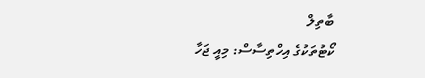ބާތިލް
ކޯޓުތަކުގެ އިހްތިސާސް: މިއީ ޖަހާ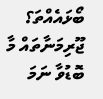ބޯޅައެއްތަ؟
ޖޫރިމަނާތައް މާ ބޮޑުވާ ނަމަ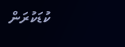ކުޑަކުރަން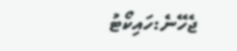ޖެހޭނެ:ހައިކޯޓު